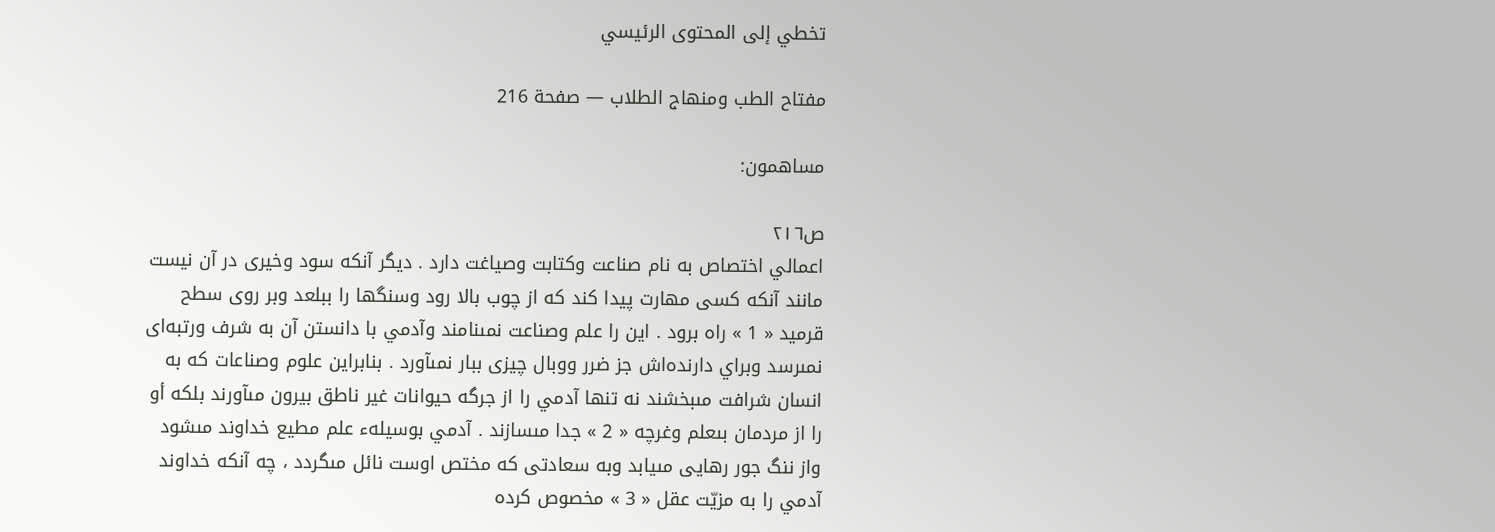تخطي إلى المحتوى الرئيسي

مفتاح الطب ومنهاج الطلاب — صفحة 216

مساهمون:

ص٢١٦
اعمالي اختصاص به نام صناعت وكتابت وصياغت دارد . ديگر آنكه سود وخيرى در آن نيست مانند آنكه كسى مهارت پيدا كند كه از چوب بالا رود وسنگها را ببلعد وبر روى سطح قرميد « 1 » راه برود . اين را علم وصناعت نمىنامند وآدمي با دانستن آن به شرف ورتبه‌اى نمىرسد وبراي دارنده‌اش جز ضرر ووبال چيزى ببار نمىآورد . بنابراين علوم وصناعات كه به انسان شرافت مىبخشند نه تنها آدمي را از جرگه حيوانات غير ناطق بيرون مىآورند بلكه أو را از مردمان بىعلم وغرچه « 2 » جدا مىسازند . آدمي بوسيلهء علم مطيع خداوند مىشود واز ننگ جور رهايى مىيابد وبه سعادتى كه مختص اوست نائل مىگردد ، چه آنكه خداوند آدمي را به مزيّت عقل « 3 » مخصوص كرده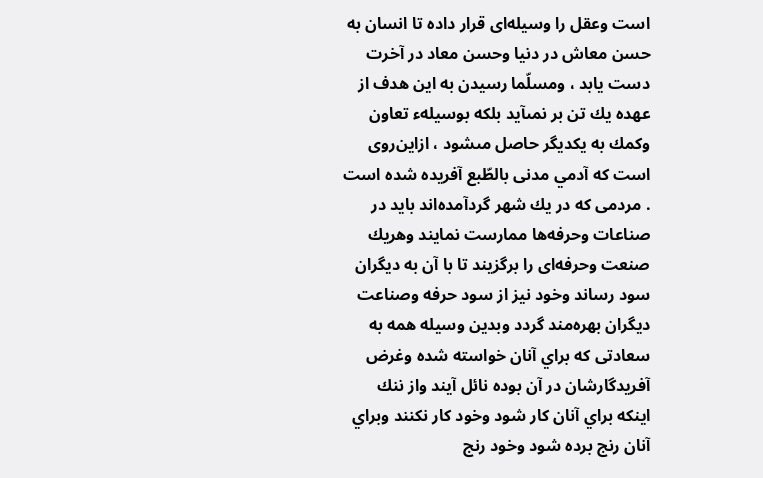است وعقل را وسيله‌اى قرار داده تا انسان به حسن معاش در دنيا وحسن معاد در آخرت دست يابد ، ومسلّما رسيدن به اين هدف از عهده يك تن بر نمىآيد بلكه بوسيلهء تعاون وكمك به يكديگر حاصل مىشود ، ازاين‌روى است كه آدمي مدنى بالطّبع آفريده شده است . مردمى كه در يك شهر گردآمده‌اند بايد در صناعات وحرفه‌ها ممارست نمايند وهريك صنعت وحرفه‌اى را برگزيند تا با آن به ديگران سود رساند وخود نيز از سود حرفه وصناعت ديگران بهره‌مند گردد وبدين وسيله همه به سعادتى كه براي آنان خواسته شده وغرض آفريدگارشان در آن بوده نائل آيند واز ننك اينكه براي آنان كار شود وخود كار نكنند وبراي آنان رنج برده شود وخود رنج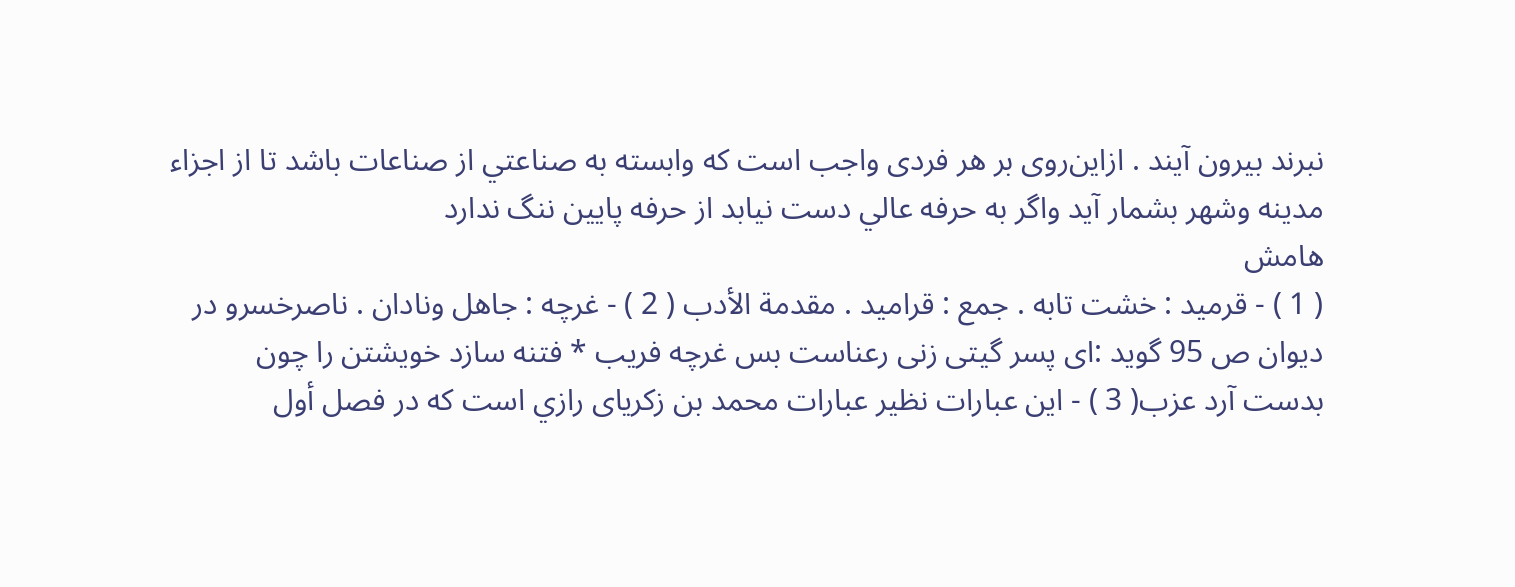نبرند بيرون آيند . ازاين‌روى بر هر فردى واجب است كه وابسته به صناعتي از صناعات باشد تا از اجزاء مدينه وشهر بشمار آيد واگر به حرفه عالي دست نيابد از حرفه پايين ننگ ندارد
هامش
( 1 ) - قرميد : خشت تابه . جمع : قراميد . مقدمة الأدب ( 2 ) - غرچه : جاهل ونادان . ناصرخسرو در ديوان ص 95 گويد :اى پسر گيتى زنى رعناست بس غرچه فريب * فتنه سازد خويشتن را چون بدست آرد عزب( 3 ) - اين عبارات نظير عبارات محمد بن زكرياى رازي است كه در فصل أول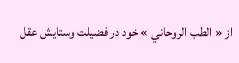از « الطب الروحاني » خود در فضيلت وستايش عقل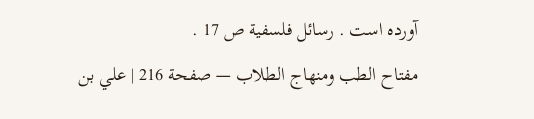آورده است . رسائل فلسفية ص 17 .
مفتاح الطب ومنهاج الطلاب — صفحة 216 | علي بن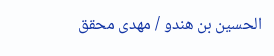الحسين بن هندو / مهدى محقق